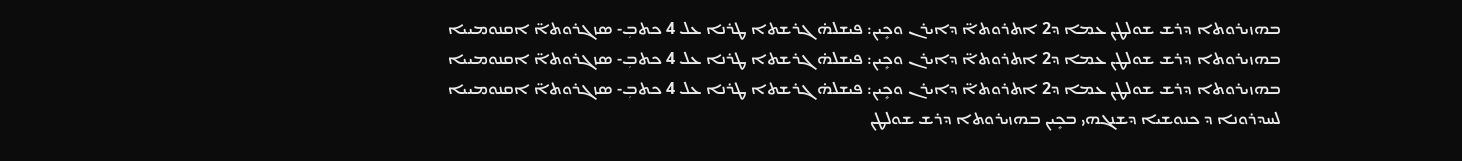ܒܗܙܝܪܘܬܐ ܕܪܫ ܫܘܠܛܢ ܥܡܐ ܕ2 ܐܬܪܘܬܐ̈ ܕܐܝܪܢ ܘܟܻܝܢ: ܦܝܫܠܗ̇ ܓܪܫܬܐ ܛܪܢܐ ܥܠ 4 ܟܬܒܼ- ܣܙܓܪܘܬܐ̈ ܐܩܢܘܡܝܝܐ
ܒܗܙܝܪܘܬܐ ܕܪܫ ܫܘܠܛܢ ܥܡܐ ܕ2 ܐܬܪܘܬܐ̈ ܕܐܝܪܢ ܘܟܻܝܢ: ܦܝܫܠܗ̇ ܓܪܫܬܐ ܛܪܢܐ ܥܠ 4 ܟܬܒܼ- ܣܙܓܪܘܬܐ̈ ܐܩܢܘܡܝܝܐ
ܒܗܙܝܪܘܬܐ ܕܪܫ ܫܘܠܛܢ ܥܡܐ ܕ2 ܐܬܪܘܬܐ̈ ܕܐܝܪܢ ܘܟܻܝܢ: ܦܝܫܠܗ̇ ܓܪܫܬܐ ܛܪܢܐ ܥܠ 4 ܟܬܒܼ- ܣܙܓܪܘܬܐ̈ ܐܩܢܘܡܝܝܐ
ܠܚܕܪܘܢܐ ܕ ܟܢܘܫܝܐ ܕܫܢܓܗܝ ܒܟܻܝܢ ܒܗܙܝܪܘܬܐ ܕܪܫ ܫܘܠܛܢ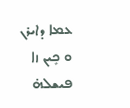ܥܡܐ ܕܐܝܪܢ ܘ ܟܻܝܢ ܙܐ ܦܝܫܠܗ̇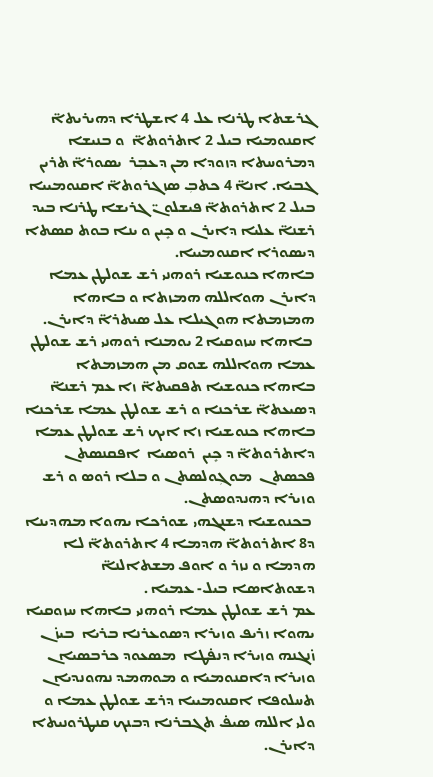ܓܪܫܬܐ ܛܪܢܐ ܥܠ 4 ܐܫܛܪܐ ܕܗܝܪܝܬܐ̈ ܐܩܢܘܡܝܐ ܒܝܠ 2 ܐܬܪܘܬܐ̈  ܘ ܒܢܝܫܐ ܕܡܪܘܚܬܐ ܕܙܘܕܐ ܡܢ ܕܥܒܼܪ  ܝܣܘܪܐ̈ ܬܪܝܢ ܓܒܝܐ. ܐܢܐ̈ 4 ܟܬܒܼ ܣܙܓܪܘܬܐ̈ ܐܩܢܘܡܝܝܐ ܒܝܠ 2 ܐܬܪܘܬܐ̈ ܦܝܫܠܘܢ̈ ܓܪܝܫܐ ܛܪܢܐ ܒܝܕ ܪܫܢܐ̈ ܥܠܝܐ ܕܐܝܪܢ ܘ ܟܻܝܢ ܘ ܝܢܐ ܒܘܬ ܩܣܬܐ ܕܝܣܘܪܐ ܐܩܢܘܡܝܝܐ.
ܒܐܗܐ ܟܢܘܫܝܐ ܪܘܗܢܝ ܪܫ ܫܘܠܛܢ ܥܡܐ ܕܐܝܪܢ ܗܘܐܠܠܗ ܗܡܙܬܐ ܘ ܒܐܗܐ ܗܡܙܡܬܐ ܗܘܓܝܠܐ ܥܠ ܣܝܬܪܐ̈ ܕܐܝܪܢ.
 ܒܐܗܐ ܚܙܘܩܝܐ 2 ܝܘܡܢܐ ܪܘܗܢܝ ܪܫ ܫܘܠܛܢ ܥܡܐ ܗܘܐܠܠܗ ܫܘܩ ܡܢ ܗܡܙܡܬܐ ܒܐܗܐ ܟܢܘܫܝܐ ܬܦܩܝܬܐ̈ ܙܐ ܥܡ ܪܫܢܐ̈ ܕܣܝܥܬܐ̈ ܫܪܟܢܐ ܘ ܪܫ ܫܘܠܛܢ ܥܡܐ ܫܪܟܢܐ ܒܐܗܐ ܟܢܘܫܝܐ ܙܐ ܐܝܟ ܪܫ ܫܘܠܛܢ ܥܡܐ ܕܐܬܪܘܬܐ̈ ܕ ܟܻܝܢ  ܪܘܣܝܐ  ܐܦܩܢܣܬܢ  ܦܟܣܬܢ  ܡܘܓܼܘܠܣܬܢ ܘ ܒܠܐ ܪܘܣ ܘ ܪܫ ܘܙܝܪܐ ܕܗܢܕܘܣܬܢ.
 ܒܟܢܘܫܝܐ ܕܫܢܓܗܝ ܫܘܪܟܐ ܝܗܘܐ ܡܗܕܝܢܐ ܕ8 ܐܬܪܘܬܐ̈ ܗܕܡܐ 4 ܐܬܪܘܬܐ̈ ܠܐ ܗܕܡܐ ܘ ܢܙܪ ܘ ܐܘܦ ܡܫܬܐܠܢܐ̈ ܕܫܘܬܐܣܐ ܒܝܠ- ܥܡܝܐ .
ܥܡ ܪܫ ܫܘܠܛܢ ܥܡܐ ܪܘܗܢܝ ܒܐܗܐ ܚܙܘܩܝܐ ܝܗܘܐ ܙܪܝܦ ܘܙܝܪܐ ܕܣܘܥܪܢܐ ܒܪܝܐ  ܒܝܙ̇ܢ ܙ̇ܢܓܢܗ ܘܙܝܪܐ ܕܢܦ̇ܛܐ  ܡܣܥܘܕ ܟܪܒܣܝܐܢ ܘܙܝܪܐ ܕܐܩܢܘܡܝܐ ܘ ܡܘܗܡܕ ܢܗܘܢܕܝܐܢ ܬܚܠܘܦܐ ܐܩܢܘܡܝܝܐ ܕܪܫ ܫܘܠܛܢ ܥܡܐ ܘ ܘܠܝ ܐܠܠܗ ܣܝܦ̇ ܬܓܒܪܢܐ ܕܒܢܟ ܩܢܛܪܘܢܝܬܐ ܕܐܝܪܢ.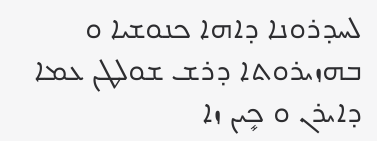ܠܚܕܪܘܢܐ ܕܐܗܐ ܟܢܘܫܝܐ ܘ ܒܗܙܝܪܘܬܐ ܕܪܫ ܫܘܠܛܢ ܥܡܐ ܕܐܝܪܢ ܘ ܟܻܝܢ ܙܐ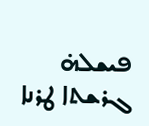ܦܝܫܠܗ̇ ܓܪܫܬܐ ܛܪܢܐ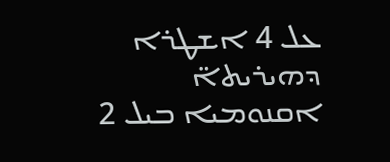ܥܠ 4 ܐܫܛܪܐ ܕܗܝܪܝܬܐ̈ ܐܩܢܘܡܝܐ ܒܝܠ 2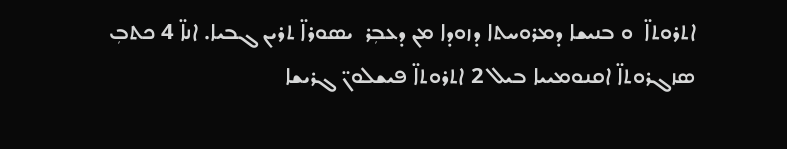ܐܬܪܘܬܐ̈  ܘ ܒܢܝܫܐ ܕܡܪܘܚܬܐ ܕܙܘܕܐ ܡܢ ܕܥܒܼܪ  ܝܣܘܪܐ̈ ܬܪܝܢ ܓܒܝܐ. ܐܢܐ̈ 4 ܟܬܒܼ ܣܙܓܪܘܬܐ̈ ܐܩܢܘܡܝܝܐ ܒܝܠ 2 ܐܬܪܘܬܐ̈ ܦܝܫܠܘܢ̈ ܓܪܝܫܐ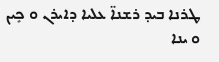ܛܪܢܐ ܒܝܕ ܪܫܢܐ̈ ܥܠܝܐ ܕܐܝܪܢ ܘ ܟܻܝܢ ܘ ܝܢܐ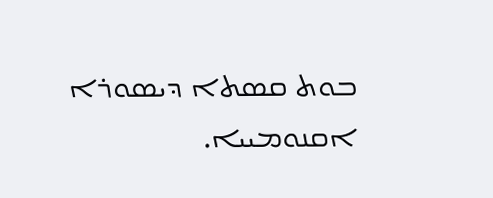ܒܘܬ ܩܣܬܐ ܕܝܣܘܪܐ ܐܩܢܘܡܝܝܐ.